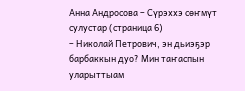Анна Андросова – Сүрэххэ сөҥмүт сулустар (страница 6)
– Николай Петрович, эн дьиэҕэр барбаккын дуо? Мин таҥаспын уларыттыам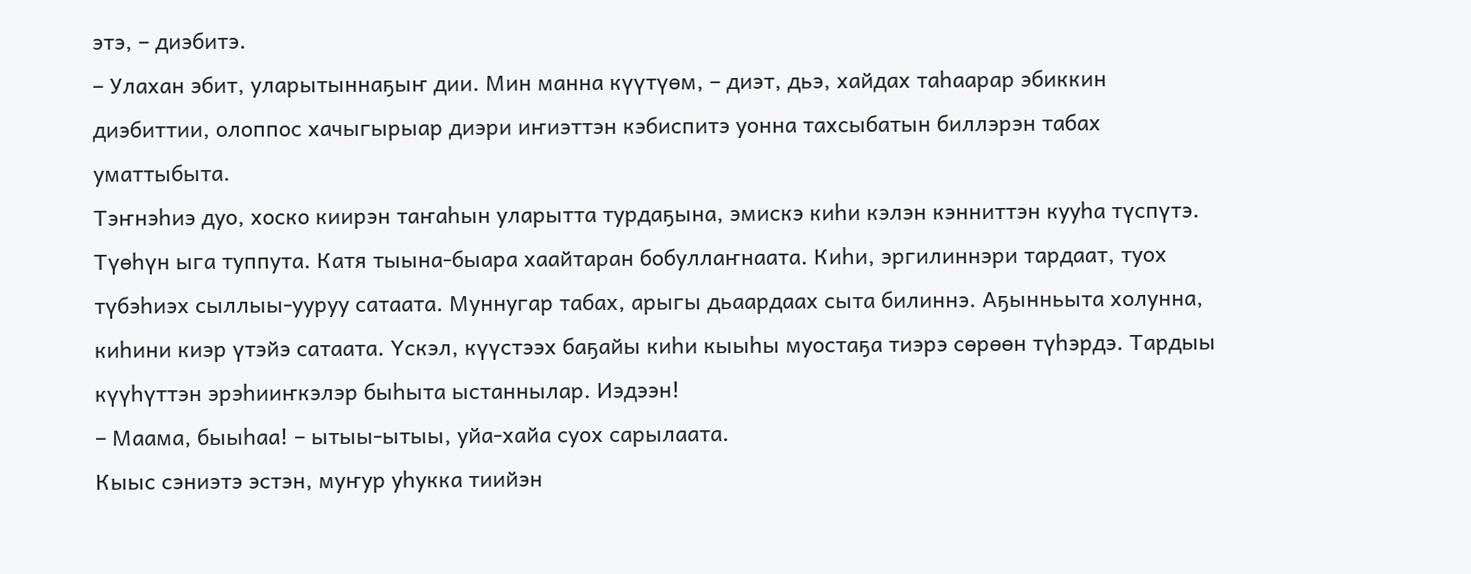этэ, – диэбитэ.
– Улахан эбит, уларытыннаҕыҥ дии. Мин манна күүтүөм, – диэт, дьэ, хайдах таһаарар эбиккин диэбиттии, олоппос хачыгырыар диэри иҥиэттэн кэбиспитэ уонна тахсыбатын биллэрэн табах уматтыбыта.
Тэҥнэһиэ дуо, хоско киирэн таҥаһын уларытта турдаҕына, эмискэ киһи кэлэн кэнниттэн кууһа түспүтэ. Түөһүн ыга туппута. Катя тыына-быара хаайтаран бобуллаҥнаата. Киһи, эргилиннэри тардаат, туох түбэһиэх сыллыы-ууруу сатаата. Муннугар табах, арыгы дьаардаах сыта билиннэ. Аҕынньыта холунна, киһини киэр үтэйэ сатаата. Үскэл, күүстээх баҕайы киһи кыыһы муостаҕа тиэрэ сөрөөн түһэрдэ. Тардыы күүһүттэн эрэһииҥкэлэр быһыта ыстаннылар. Иэдээн!
– Маама, быыһаа! – ытыы-ытыы, уйа-хайа суох сарылаата.
Кыыс сэниэтэ эстэн, муҥур уһукка тиийэн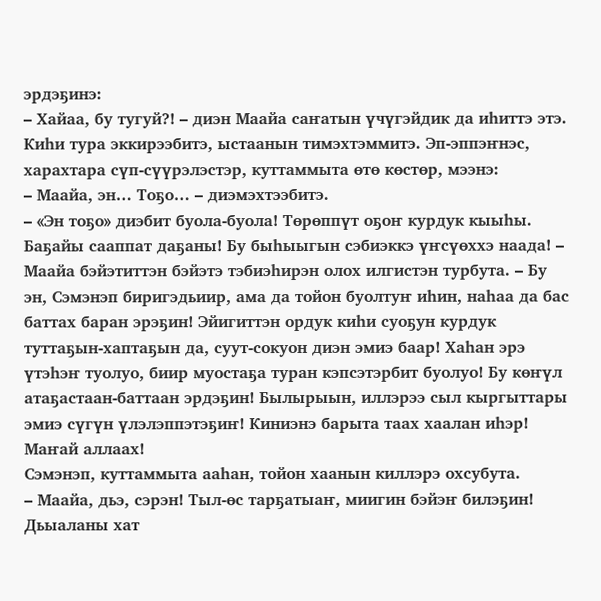эрдэҕинэ:
– Хайаа, бу тугуй?! – диэн Маайа саҥатын үчүгэйдик да иһиттэ этэ.
Киһи тура эккирээбитэ, ыстаанын тимэхтэммитэ. Эп-эппэҥнэс, харахтара сүп-сүүрэлэстэр, куттаммыта өтө көстөр, мээнэ:
– Маайа, эн… Тоҕо… – диэмэхтээбитэ.
– «Эн тоҕо» диэбит буола-буола! Төрөппүт оҕоҥ курдук кыыһы. Баҕайы сааппат даҕаны! Бу быһыыгын сэбиэккэ үҥсүөххэ наада! – Маайа бэйэтиттэн бэйэтэ тэбиэһирэн олох илгистэн турбута. – Бу эн, Сэмэнэп биригэдьиир, ама да тойон буолтуҥ иһин, наһаа да бас баттах баран эрэҕин! Эйигиттэн ордук киһи суоҕун курдук туттаҕын-хаптаҕын да, суут-сокуон диэн эмиэ баар! Хаһан эрэ үтэһэҥ туолуо, биир муостаҕа туран кэпсэтэрбит буолуо! Бу көҥүл атаҕастаан-баттаан эрдэҕин! Былырыын, иллэрээ сыл кыргыттары эмиэ сүгүн үлэлэппэтэҕиҥ! Киниэнэ барыта таах хаалан иһэр! Маҥай аллаах!
Сэмэнэп, куттаммыта ааһан, тойон хаанын киллэрэ охсубута.
– Маайа, дьэ, сэрэн! Тыл-өс тарҕатыаҥ, миигин бэйэҥ билэҕин! Дьыаланы хат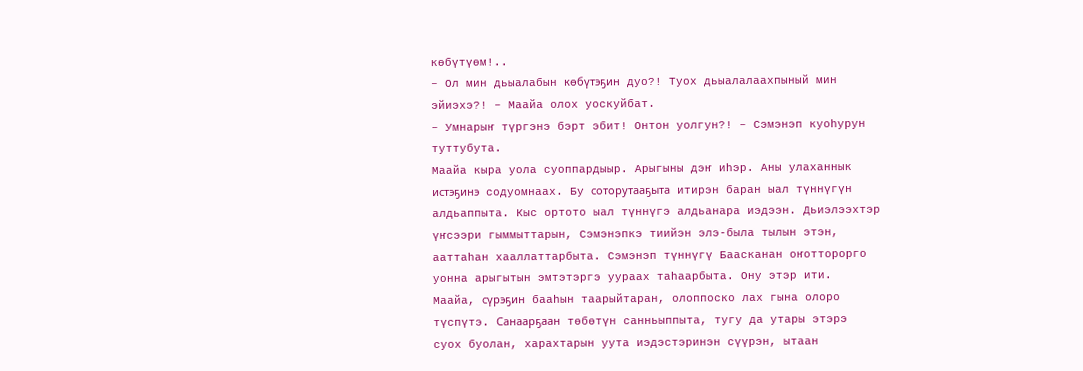көбүтүөм!..
– Ол мин дьыалабын көбүтэҕин дуо?! Туох дьыалалаахпыный мин эйиэхэ?! – Маайа олох уоскуйбат.
– Умнарыҥ түргэнэ бэрт эбит! Онтон уолгун?! – Сэмэнэп куоһурун туттубута.
Маайа кыра уола суоппардыыр. Арыгыны дэҥ иһэр. Аны улаханнык истэҕинэ содуомнаах. Бу соторутааҕыта итирэн баран ыал түннүгүн алдьаппыта. Кыс ортото ыал түннүгэ алдьанара иэдээн. Дьиэлээхтэр үҥсээри гыммыттарын, Сэмэнэпкэ тиийэн элэ-была тылын этэн, ааттаһан хааллаттарбыта. Сэмэнэп түннүгү Баасканан оҥотторорго уонна арыгытын эмтэтэргэ уураах таһаарбыта. Ону этэр ити.
Маайа, сүрэҕин бааһын таарыйтаран, олоппоско лах гына олоро түспүтэ. Санаарҕаан төбөтүн санньыппыта, тугу да утары этэрэ суох буолан, харахтарын уута иэдэстэринэн сүүрэн, ытаан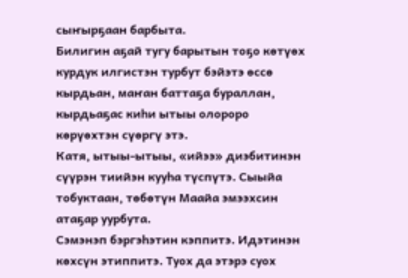сыҥырҕаан барбыта.
Билигин аҕай тугу барытын тоҕо көтүөх курдук илгистэн турбут бэйэтэ өссө кырдьан, маҥан баттаҕа бураллан, кырдьаҕас киһи ытыы олороро көрүөхтэн сүөргү этэ.
Катя, ытыы-ытыы, «ийээ» диэбитинэн сүүрэн тиийэн кууһа түспүтэ. Сыыйа тобуктаан, төбөтүн Маайа эмээхсин атаҕар уурбута.
Сэмэнэп бэргэһэтин кэппитэ. Идэтинэн көхсүн этиппитэ. Туох да этэрэ суох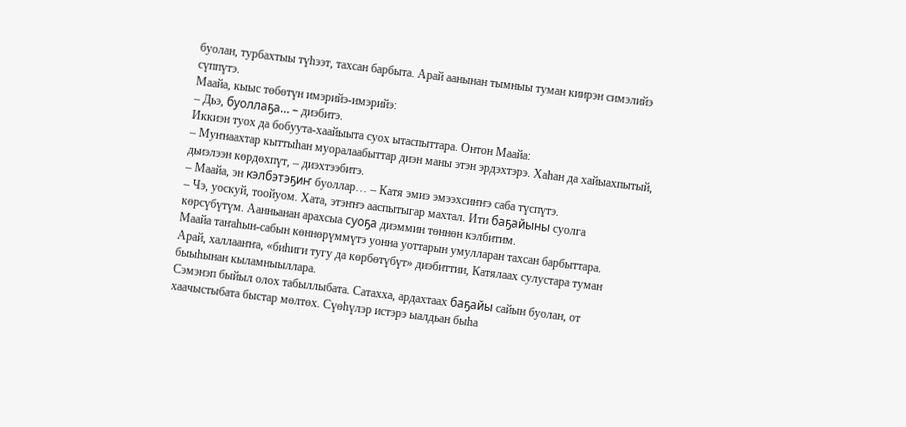буолан, турбахтыы түһээт, тахсан барбыта. Арай аанынан тымныы туман киирэн симэлийэ сүппүтэ.
Маайа, кыыс төбөтүн имэрийэ-имэрийэ:
– Дьэ, буоллаҕа… – диэбитэ.
Иккиэн туох да бобуута-хаайыыта суох ытаспыттара. Онтон Маайа:
– Муҥнаахтар кыттыһан муоралаабыттар диэн маны этэн эрдэхтэрэ. Хаһан да хайыахпытый, дьиэлээн көрдөхпүт, – диэхтээбитэ.
– Маайа, эн кэлбэтэҕиҥ буоллар… – Катя эмиэ эмээхсиҥҥэ саба түспүтэ.
– Чэ, уоскуй, тоойуом. Хата, этэҥҥэ ааспытыгар махтал. Ити баҕайыны суолга көрсүбүтүм. Аанньанан арахсыа суоҕа диэммин төннөн кэлбитим.
Маайа таҥаһын-сабын көннөрүммүтэ уонна уоттарын умулларан тахсан барбыттара.
Арай, халлааҥҥа, «биһиги тугу да көрбөтүбүт» диэбиттии, Катялаах сулустара туман быыһынан кыламныыллара.
Сэмэнэп быйыл олох табыллыбата. Сатахха, ардахтаах баҕайы сайын буолан, от хаачыстыбата быстар мөлтөх. Сүөһүлэр истэрэ ыалдьан быһа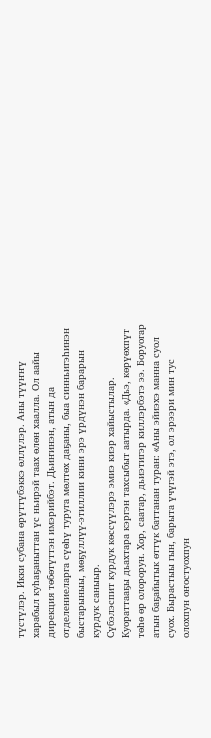түстүлэр. Икки субана өрүттүбэккэ өллүлэр. Аны түүҥҥү харабыл куһаҕаныттан үс ньирэй таах өлөн хаалла. Ол аайы дирекция төбөтүттэн имэрийбэт. Дьиҥинэн, атын да отделениеларга сүөһү туруга мөлтөх даҕаны, быа синньигэһинэн быстарыныы, мөҕүллүү-этиллии кини эрэ үрдүнэн барарын курдук саныыр.
Сүбэлэспит курдук көссүүлэрэ эмиэ киэр хайыстылар. Куораттааҕы дьахтара кэргэн тахсыбыт аатырда. «Дьэ, көрүөхпүт төһө өр олорорун. Хор, саатар, дьиэтигэр киллэрбэтэ ээ. Боруогар атын баҕайытык өттүк баттанан туран: «Аны эйиэхэ манна суол суох. Бырастыы гын, барыта үчүгэй этэ, ол эрээри мин тус олохпун оҥостуохпун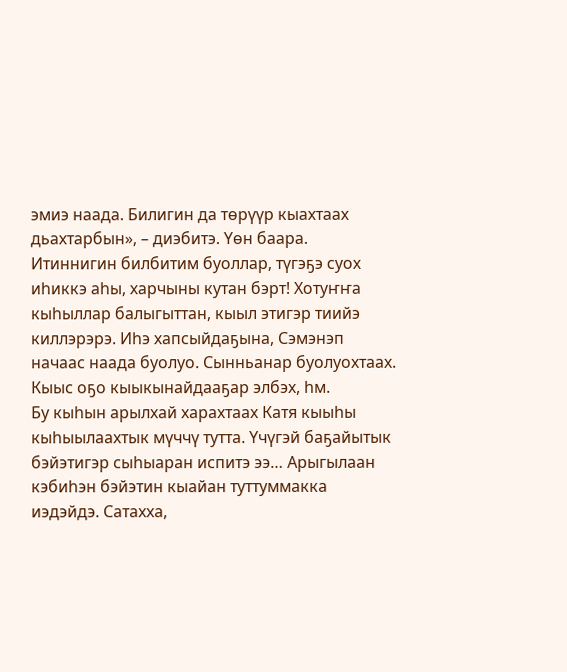эмиэ наада. Билигин да төрүүр кыахтаах дьахтарбын», – диэбитэ. Үөн баара. Итиннигин билбитим буоллар, түгэҕэ суох иһиккэ аһы, харчыны кутан бэрт! Хотуҥҥа кыһыллар балыгыттан, кыыл этигэр тиийэ киллэрэрэ. Иһэ хапсыйдаҕына, Сэмэнэп начаас наада буолуо. Сынньанар буолуохтаах. Кыыс оҕо кыыкынайдааҕар элбэх, һм.
Бу кыһын арылхай харахтаах Катя кыыһы кыһыылаахтык мүччү тутта. Үчүгэй баҕайытык бэйэтигэр сыһыаран испитэ ээ… Арыгылаан кэбиһэн бэйэтин кыайан туттуммакка иэдэйдэ. Сатахха,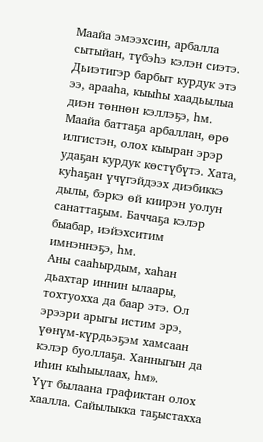Маайа эмээхсин, арбалла сытыйан, түбэһэ кэлэн сиэтэ. Дьиэтигэр барбыт курдук этэ ээ, арааһа, кыыһы хаадьылыа диэн төннөн кэллэҕэ, һм. Маайа баттаҕа арбаллан, өрө илгистэн, олох кыыран эрэр удаҕан курдук көстүбүтэ. Хата, куһаҕан үчүгэйдээх диэбиккэ дылы, бэркэ өй киирэн уолун санаттаҕым. Баччаҕа кэлэр быабар, иэйэхситим имнэннэҕэ, һм.
Аны сааһырдым, хаһан дьахтар иннин ылаары, тохтуохха да баар этэ. Ол эрээри арыгы истим эрэ, үөнүм-күрдьэҕэм хамсаан кэлэр буоллаҕа. Ханныгын да иһин кыһыылаах, һм».
Үүт былаана графиктан олох хаалла. Сайылыкка таҕыстахха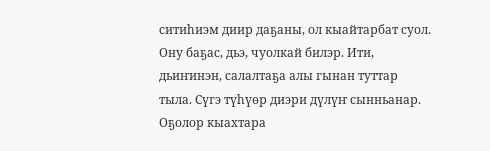ситиһиэм диир даҕаны, ол кыайтарбат суол. Ону баҕас, дьэ, чуолкай билэр. Ити, дьиҥинэн, салалтаҕа алы гынан туттар тыла. Сүгэ түһүөр диэри дүлүҥ сынньанар.
Оҕолор кыахтара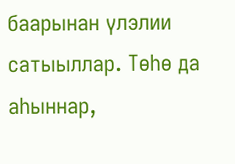баарынан үлэлии сатыыллар. Төһө да аһыннар,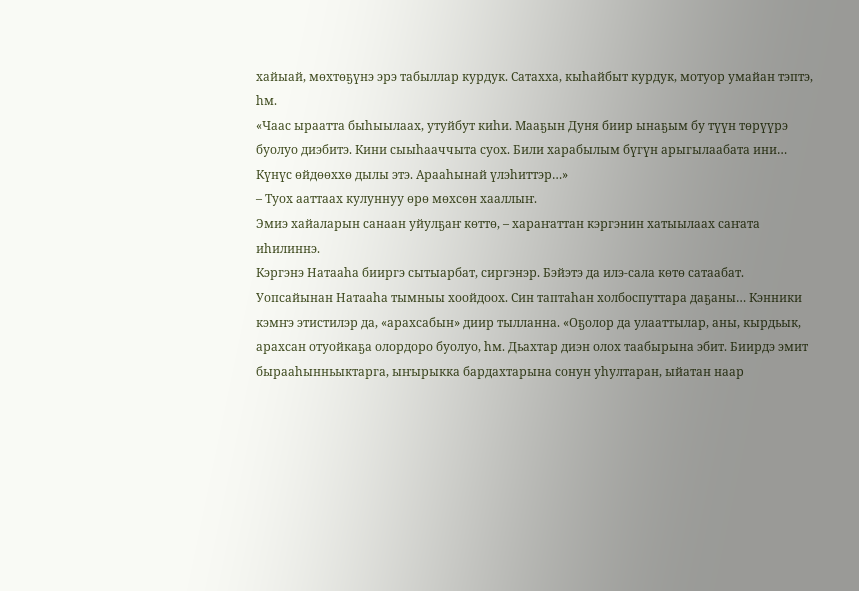хайыай, мөхтөҕүнэ эрэ табыллар курдук. Сатахха, кыһайбыт курдук, мотуор умайан тэптэ, һм.
«Чаас ыраатта быһыылаах, утуйбут киһи. Мааҕын Дуня биир ынаҕым бу түүн төрүүрэ буолуо диэбитэ. Кини сыыһааччыта суох. Били харабылым бүгүн арыгылаабата ини… Күнүс өйдөөххө дылы этэ. Арааһынай үлэһиттэр…»
– Туох ааттаах кулуннуу өрө мөхсөн хааллыҥ.
Эмиэ хайаларын санаан уйулҕаҥ көттө, – хараҥаттан кэргэнин хатыылаах саҥата иһилиннэ.
Кэргэнэ Натааһа бииргэ сытыарбат, сиргэнэр. Бэйэтэ да илэ-сала көтө сатаабат. Уопсайынан Натааһа тымныы хоойдоох. Син таптаһан холбоспуттара даҕаны… Кэнники кэмҥэ этистилэр да, «арахсабын» диир тылланна. «Оҕолор да улааттылар, аны, кырдьык, арахсан отуойкаҕа олордоро буолуо, һм. Дьахтар диэн олох таабырына эбит. Биирдэ эмит бырааһынньыктарга, ыҥырыкка бардахтарына сонун уһултаран, ыйатан наар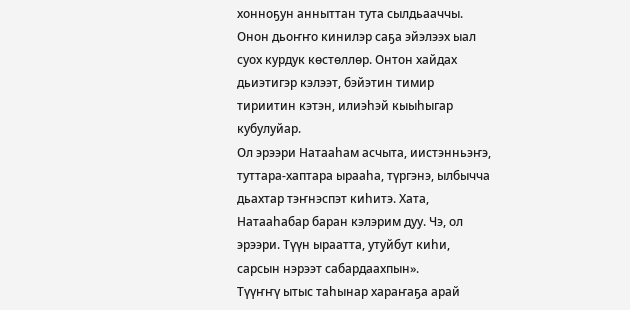хонноҕун анныттан тута сылдьааччы. Онон дьоҥҥо кинилэр саҕа эйэлээх ыал суох курдук көстөллөр. Онтон хайдах дьиэтигэр кэлээт, бэйэтин тимир тириитин кэтэн, илиэһэй кыыһыгар кубулуйар.
Ол эрээри Натааһам асчыта, иистэнньэҥэ, туттара-хаптара ырааһа, түргэнэ, ылбычча дьахтар тэҥнэспэт киһитэ. Хата, Натааһабар баран кэлэрим дуу. Чэ, ол эрээри. Түүн ыраатта, утуйбут киһи, сарсын нэрээт сабардаахпын».
Түүҥҥү ытыс таһынар хараҥаҕа арай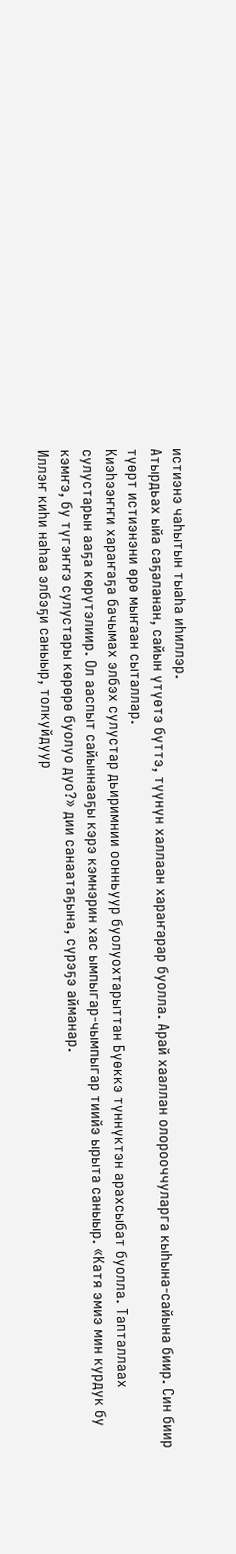истиэнэ чаһытын тыаһа иһиллэр.
Атырдьах ыйа саҕаланан, сайын үтүөтэ бүттэ, түүнүн халлаан хараҥарар буолла. Арай хааллан олорооччуларга кыһына-сайына биир. Син биир түөрт истиэнэни өрө мыҥаан сыталлар.
Киэһээҥҥи хараҥаҕа бачымах элбэх сулустар дьиримнии оонньуур буолуохтарыттан Бүөккэ түннүктэн арахсыбат буолла. Тапталлаах сулустарын ааҕа көрүтэлиир. Ол ааспыт сайыннааҕы кэрэ кэмнэрин хас ымпыгар-чымпыгар тиийэ ырыта саныыр. «Катя эмиэ мин курдук бу кэмҥэ, бу түгэҥҥэ сулустары көрөрө буолуо дуо?» дии санаатаҕына, сүрэҕэ айманар.
Иллэҥ киһи наһаа элбэҕи саныыр, толкуйдуур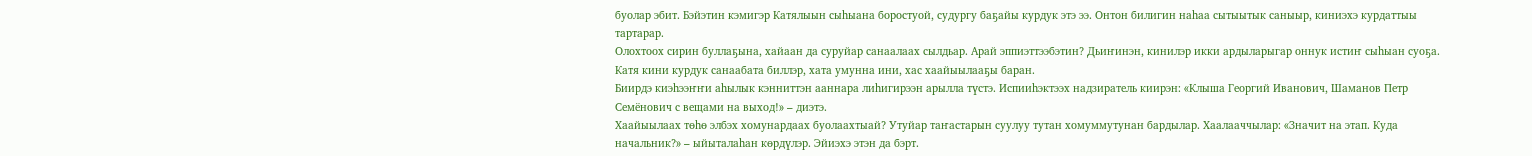буолар эбит. Бэйэтин кэмигэр Катялыын сыһыана боростуой, судургу баҕайы курдук этэ ээ. Онтон билигин наһаа сытыытык саныыр, киниэхэ курдаттыы тартарар.
Олохтоох сирин буллаҕына, хайаан да суруйар санаалаах сылдьар. Арай эппиэттээбэтин? Дьиҥинэн, кинилэр икки ардыларыгар оннук истиҥ сыһыан суоҕа. Катя кини курдук санаабата биллэр, хата умунна ини, хас хаайыылааҕы баран.
Биирдэ киэһээҥҥи аһылык кэнниттэн ааннара лиһигирээн арылла түстэ. Испииһэктээх надзиратель киирэн: «Клыша Георгий Иванович, Шаманов Петр Семёнович с вещами на выход!» – диэтэ.
Хаайыылаах төһө элбэх хомунардаах буолаахтыай? Утуйар таҥастарын суулуу тутан хомуммутунан бардылар. Хаалааччылар: «Значит на этап. Куда начальник?» – ыйыталаһан көрдүлэр. Эйиэхэ этэн да бэрт.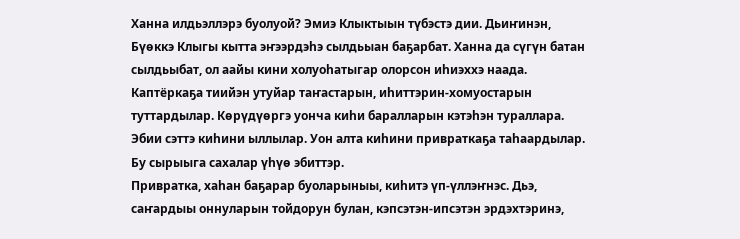Ханна илдьэллэрэ буолуой? Эмиэ Клыктыын түбэстэ дии. Дьиҥинэн, Бүөккэ Клыгы кытта эҥээрдэһэ сылдьыан баҕарбат. Ханна да сүгүн батан сылдьыбат, ол аайы кини холуоһатыгар олорсон иһиэххэ наада.
Каптёркаҕа тиийэн утуйар таҥастарын, иһиттэрин-хомуостарын туттардылар. Көрүдүөргэ уонча киһи баралларын кэтэһэн тураллара. Эбии сэттэ киһини ыллылар. Уон алта киһини привраткаҕа таһаардылар. Бу сырыыга сахалар үһүө эбиттэр.
Привратка, хаһан баҕарар буоларыныы, киһитэ үп-үллэҥнэс. Дьэ, саҥардыы оннуларын тойдорун булан, кэпсэтэн-ипсэтэн эрдэхтэринэ,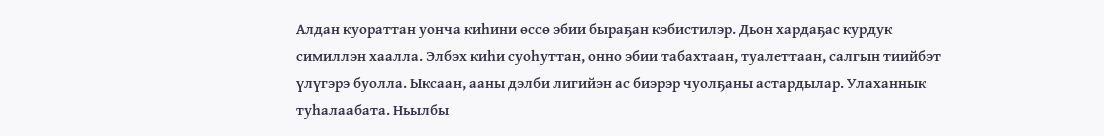Алдан куораттан уонча киһини өссө эбии быраҕан кэбистилэр. Дьон хардаҕас курдук симиллэн хаалла. Элбэх киһи суоһуттан, онно эбии табахтаан, туалеттаан, салгын тиийбэт үлүгэрэ буолла. Ыксаан, ааны дэлби лигийэн ас биэрэр чуолҕаны астардылар. Улаханнык туһалаабата. Ньылбы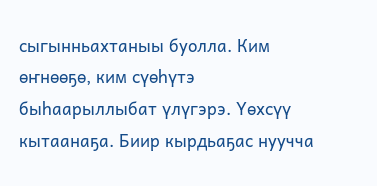сыгынньахтаныы буолла. Ким өҥнөөҕө, ким сүөһүтэ быһаарыллыбат үлүгэрэ. Үөхсүү кытаанаҕа. Биир кырдьаҕас нуучча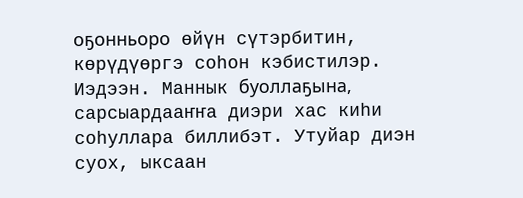оҕонньоро өйүн сүтэрбитин, көрүдүөргэ соһон кэбистилэр. Иэдээн. Маннык буоллаҕына, сарсыардааҥҥа диэри хас киһи соһуллара биллибэт. Утуйар диэн суох, ыксаан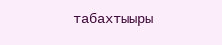табахтыыры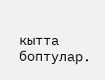кытта боптулар.